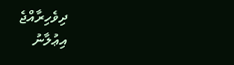ދިވެހިރާއްޖެ
އިޢުލާނު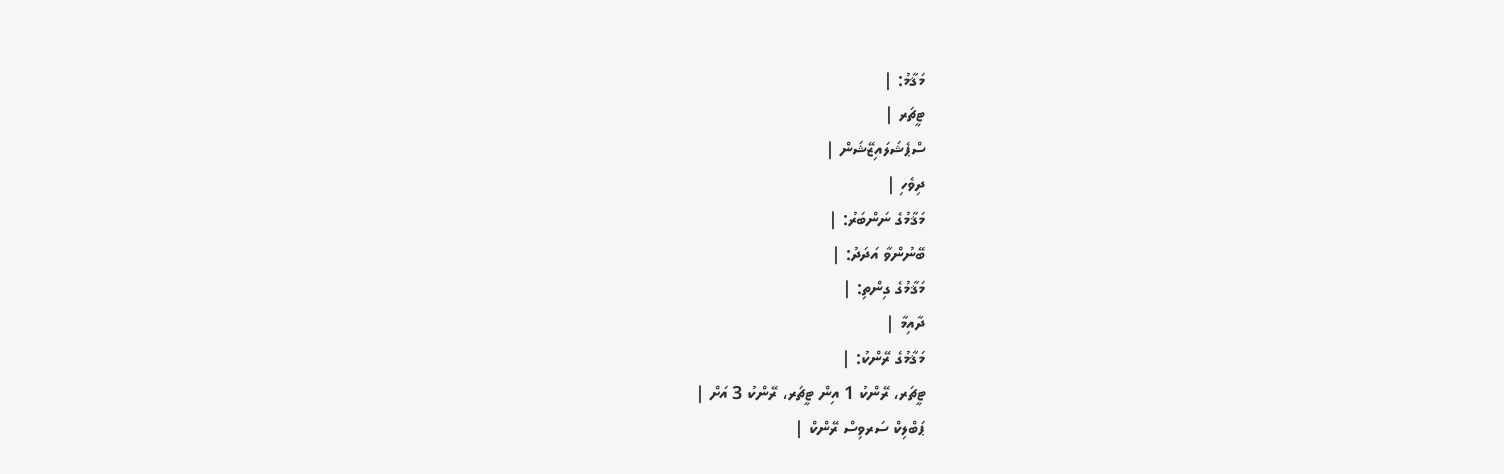މަޤާމު: |
ޓީޗަރ |
ސްޕެޝަލައިޒޭޝަން |
ދިވެހި |
މަޤާމުގެ ނަންބަރު: |
ބޭނުންވާ އަދަދު: |
މަޤާމުގެ ގިންތި: |
ދާއިމާ |
މަޤާމުގެ ރޭންކު: |
ޓީޗަރ، ރޭންކު 1 އިން ޓީޗަރ، ރޭންކު 3 އަށް |
ޕަބްލިކް ސަރވިސް ރޭންކް |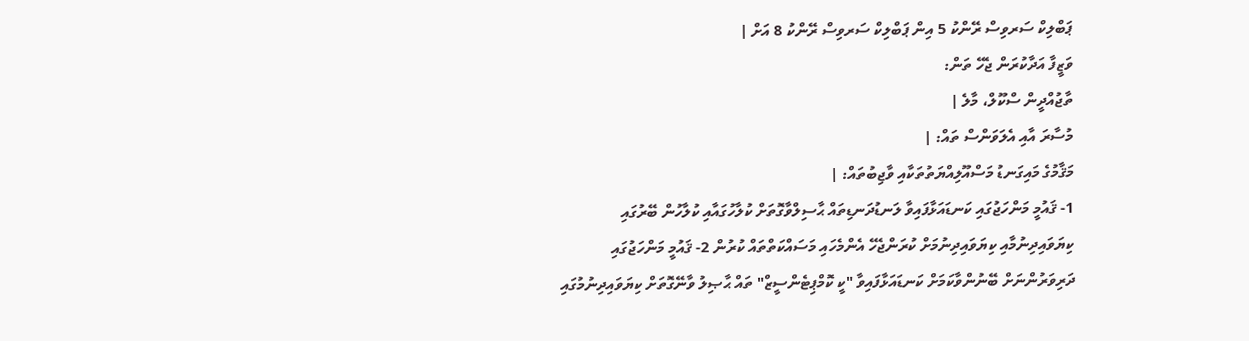ޕަބްލިކް ސަރވިސް ރޭންކު 5 އިން ޕަބްލިކް ސަރވިސް ރޭންކު 8 އަށް |
ވަޒީފާ އަދާކުރަން ޖެހޭ ތަން:
ތާޖުއްދީން ސްކޫލް، މާލެ |
މުސާރަ އާއި އެލަވަންސް ތައް: |
މަޤާމުގެ މައިގަނޑު މަސްއޫލިއްޔަތުތަކާއި ވާޖިބުތައް: |
1- ޤައުމީ މަންހަޖުގައި ކަނޑައަޅާފައިވާ ލަނޑުދަނޑިތައް ޙާސިލްވާގޮތަށް ކުލާހުގައާއި ކުލާހުން ބޭރުގައި ކިޔަވައިދިނުމާއި ކިޔަވައިދިނުމަށް ކުރަންޖެހޭ އެންމެހައި މަސައްކަތްތައް ކުރުން 2- ޤައުމީ މަންހަޖުގައި ދަރިވަރުންނަށް ބޭނުންވާކަމަށް ކަނޑައަޅާފައިވާ "ކީ ކޮމްޕިޓެންސީޒް" ތައް ޙާޞިލު ވާނޭގޮތަށް ކިޔަވައިދިނުމުގައި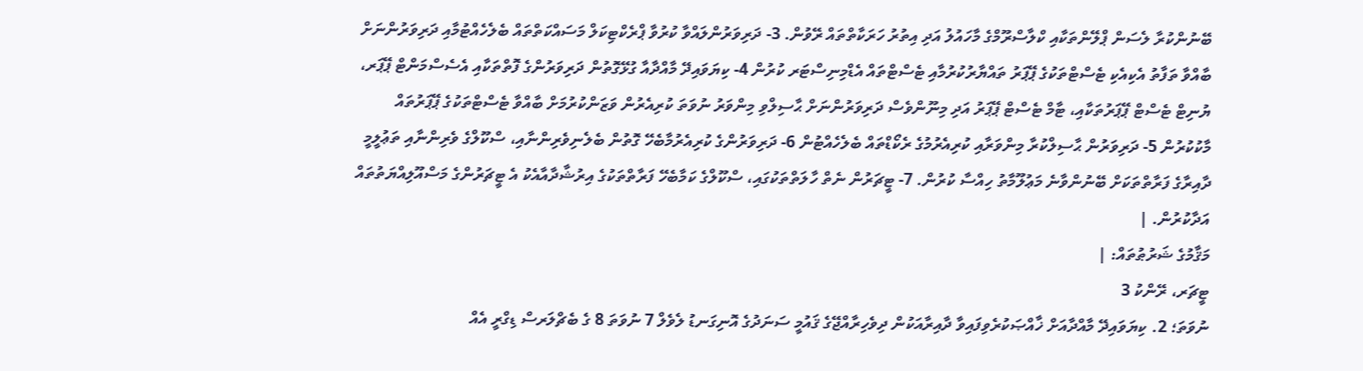ބޭނުންކުރާ ލެސަން ޕްލޭންތަކާއި ކްލާސްރޫމްގެ މާހައުލު އަދި އިތުރު ހަރަކާތްތައް ރޭވުން. 3- ދަރިވަރުންލައްވާ ކުރުވާ ޕްރެކްޓިކަލް މަސައްކަތްތައް ބެލެހެއްޓުމާއި ދަރިވަރުންނަށް ބާއްވާ ތަފާތު އެކިއެކި ޓެސްޓްތަކުގެ ޕޭޕަރު ތައްޔާރުކުރުމާއި ޓެސްޓްތައް އެޑްމިނިސްޓަރ ކުރުން 4- ކިޔަވައިދޭ މާއްދާއާ ގުޅޭގޮތުން ދަރިވަރުންގެ ފޮތްތަކާއި އެސެސްމަންޓް ޕޭޕަރ، ޔުނިޓް ޓެސްޓް ޕޭޕަރުތަކާއި، ޓާމް ޓެސްޓް ޕޭޕަރު އަދި މިނޫންވެސް ދަރިވަރުންނަށް ޙާސިލްވި މިންވަރު ނުވަތަ ކުރިއެރުން ވަޒަންކުރުމަށް ބާއްވާ ޓެސްޓްތަކުގެ ޕޭޕަރުތައް މާކުކުރުން 5- ދަރިވަރުން ޙާސިލްކުރާ މިންވަރާއި ކުރިއެރުމުގެ ރެކޯޑްތައް ބެލެހެއްޓުން 6- ދަރިވަރުންގެ ކުރިއެރުމާބެހޭ ގޮތުން ބެލެނިވެރިންނާއި، ސްކޫލްގެ ވެރިންނާއި ތަޢުލީމީ ދާއިރާގެ ފަރާތްތަކަށް ބޭނުންވާނެ މަޢުލޫމާތު ހިއްސާ ކުރުން. 7- ޓީޗަރުން ނެތް ހާލަތްތަކުގައި، ސްކޫލްގެ ކަމާބެހޭ ފަރާތްތަކުގެ އިރުޝާދާއާއެކު އެ ޓީޗަރުންގެ މަސްއޫލިއްޔަތުތައް އަދާކުރުން. |
މަޤާމުގެ ޝަރުޠުތައް: |
ޓީޗަރ، ރޭންކު 3
ނުވަތަ؛ 2. ކިޔަވައިދޭ މާއްދާއަށް ޚާއްޞަކުރެވިފައިވާ ދާއިރާއަކުން ދިވެހިރާއްޖޭގެ ޤައުމީ ސަނަދުގެ އޮނިގަނޑު ލެވެލް 7 ނުވަތަ 8 ގެ ބެޗްލަރސް ޑިގްރީ އެއް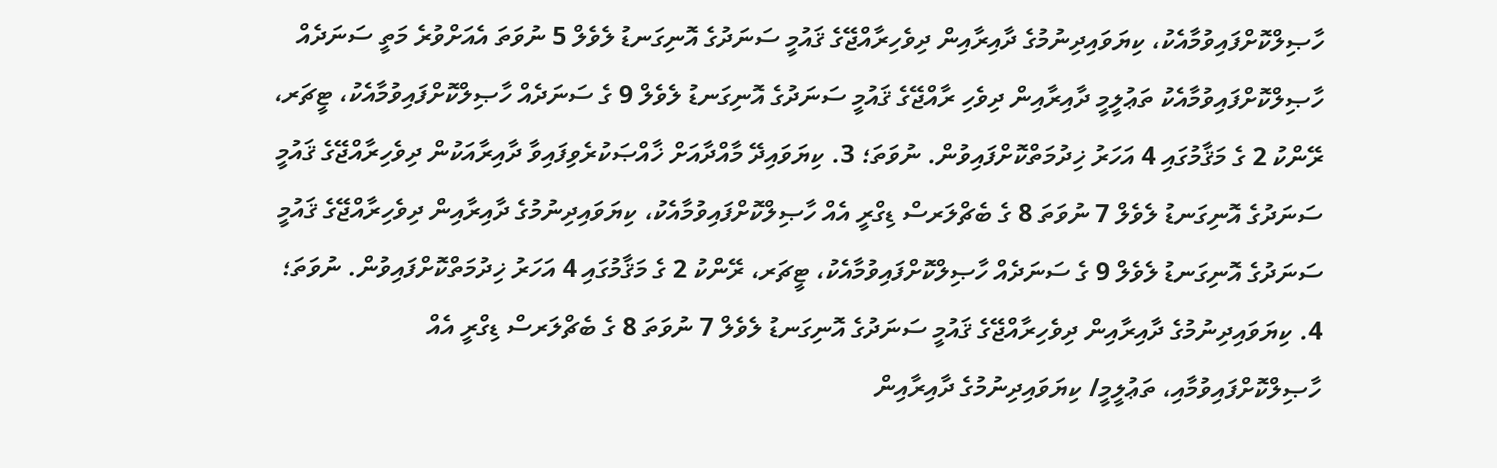ހާޞިލްކޮށްފައިވުމާއެކު، ކިޔަވައިދިނުމުގެ ދާއިރާއިން ދިވެހިރާއްޖޭގެ ޤައުމީ ސަނަދުގެ އޮނިގަނޑު ލެވެލް 5 ނުވަތަ އެއަށްވުރެ މަތީ ސަނަދެއް ހާޞިލްކޮށްފައިވުމާއެކު ތަޢުލީމީ ދާއިރާއިން ދިވެހި ރާއްޖޭގެ ޤައުމީ ސަނަދުގެ އޮނިގަނޑު ލެވެލް 9 ގެ ސަނަދެއް ހާޞިލްކޮށްފައިވުމާއެކު، ޓީޗަރ، ރޭންކު 2 ގެ މަޤާމުގައި 4 އަހަރު ޚިދުމަތްކޮށްފައިވުން. ނުވަތަ؛ 3. ކިޔަވައިދޭ މާއްދާއަށް ޚާއްޞަކުރެވިފައިވާ ދާއިރާއަކުން ދިވެހިރާއްޖޭގެ ޤައުމީ ސަނަދުގެ އޮނިގަނޑު ލެވެލް 7 ނުވަތަ 8 ގެ ބެޗްލަރސް ޑިގްރީ އެއް ހާޞިލްކޮށްފައިވުމާއެކު، ކިޔަވައިދިނުމުގެ ދާއިރާއިން ދިވެހިރާއްޖޭގެ ޤައުމީ ސަނަދުގެ އޮނިގަނޑު ލެވެލް 9 ގެ ސަނަދެއް ހާޞިލްކޮށްފައިވުމާއެކު، ޓީޗަރ، ރޭންކު 2 ގެ މަޤާމުގައި 4 އަހަރު ޚިދުމަތްކޮށްފައިވުން. ނުވަތަ؛ 4. ކިޔަވައިދިނުމުގެ ދާއިރާއިން ދިވެހިރާއްޖޭގެ ޤައުމީ ސަނަދުގެ އޮނިގަނޑު ލެވެލް 7 ނުވަތަ 8 ގެ ބެޗްލަރސް ޑިގްރީ އެއް ހާޞިލްކޮށްފައިވުމާއި، ތަޢުލީމީ/ ކިޔަވައިދިނުމުގެ ދާއިރާއިން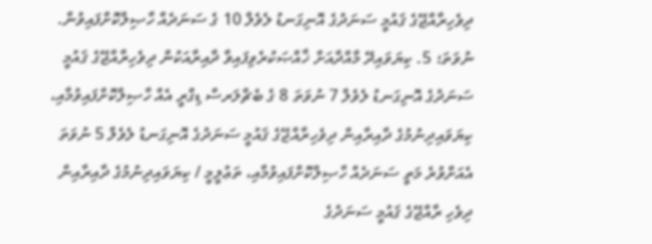ދިވެހިރާއްޖޭގެ ޤައުމީ ސަނަދުގެ އޮނިގަނޑު ލެވެލް 10 ގެ ސަނަދެއް ހާޞިލްކޮށްފައިވުން. ނުވަތަ؛ 5. ކިޔަވައިދޭ މާއްދާއަށް ޚާއްޞަކުރެވިފައިވާ ދާއިރާއަކުން ދިވެހިރާއްޖޭގެ ޤައުމީ ސަނަދުގެ އޮނިގަނޑު ލެވެލް 7 ނުވަތަ 8 ގެ ބެޗްލަރސް ޑިގްރީ އެއް ހާޞިލްކޮށްފައިވުމާއި، ކިޔަވައިދިނުމުގެ ދާއިރާއިން ދިވެހިރާއްޖޭގެ ޤައުމީ ސަނަދުގެ އޮނިގަނޑު ލެވެލް 5 ނުވަތަ އެއަށްވުރެ މަތީ ސަނަދެއް ހާޞިލްކޮށްފައިވުމާއި، ތަޢުލީމީ / ކިޔަވައިދިނުމުގެ ދާއިރާއިން ދިވެހި ރާއްޖޭގެ ޤައުމީ ސަނަދުގެ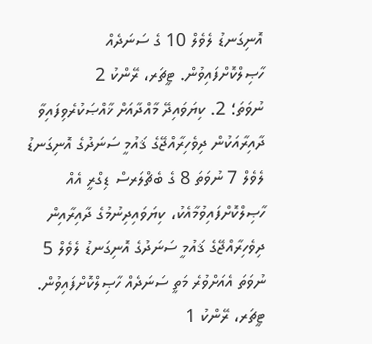އޮނިގަނޑު ލެވެލް 10 ގެ ސަނަދެއް ހާޞިލްކޮށްފައިވުން. ޓީޗަރ، ރޭންކު 2
ނުވަތަ؛ 2. ކިޔަވައިދޭ މާއްދާއަށް ޚާއްޞަކުރެވިފައިވާ ދާއިރާއަކުން ދިވެހިރާއްޖޭގެ ޤައުމީ ސަނަދުގެ އޮނިގަނޑު ލެވެލް 7 ނުވަތަ 8 ގެ ބެޗްލަރސް ޑިގްރީ އެއް ހާޞިލްކޮށްފައިވުމާއެކު، ކިޔަވައިދިނުމުގެ ދާއިރާއިން ދިވެހިރާއްޖޭގެ ޤައުމީ ސަނަދުގެ އޮނިގަނޑު ލެވެލް 5 ނުވަތަ އެއަށްވުރެ މަތީ ސަނަދެއް ހާޞިލްކޮށްފައިވުން. ޓީޗަރ، ރޭންކު 1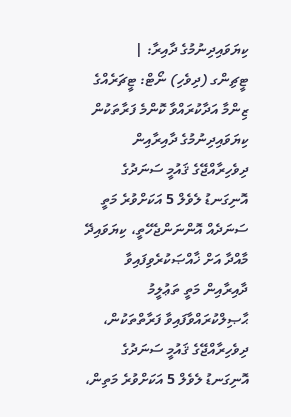ކިޔަވައިދިނުމުގެ ދާއިރާ: |
ޓީޗިންގ (ދިވެހި) ނޯޓް: ޓީޗަރެއްގެ ޒިންމާ އަދާކުރައްވާ ކޮންމެ ފަރާތަކުން ކިޔަވައިދިނުމުގެ ދާއިރާއިން ދިވެހިރާއްޖޭގެ ޤައުމީ ސަނަދުގެ އޮނިގަނޑު ލެވެލް 5 އަކަށްވުރެ މަތީ ސަނަދެއް އޮންނަންޖެހޭތީ، ކިޔަވައިދޭ މާއްދާ އަށް ޚާއްޞަކުރެވިފައިވާ ދާއިރާއިން މަތީ ތަޢުލީމު ޙާޞިލްކުރައްވާފައިވާ ފަރާތްތަކުން، ދިވެހިރާއްޖޭގެ ޤައުމީ ސަނަދުގެ އޮނިގަނޑު ލެވެލް 5 އަކަށްވުރެ މަތިން،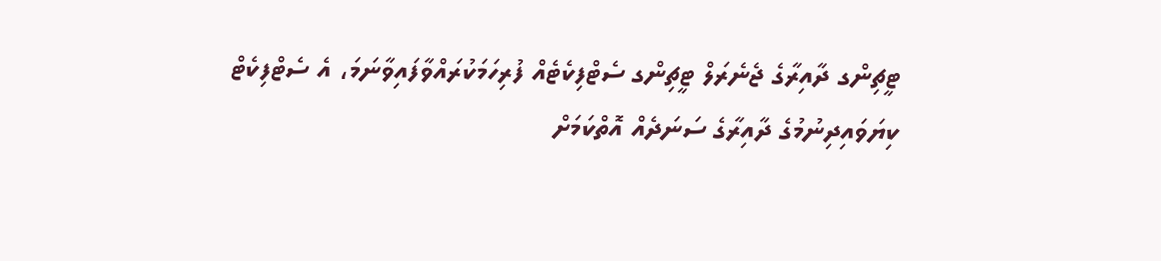ޓީޗިންގ ދާއިރާގެ ޖެނެރަލް ޓީޗިންގ ސެޓްފިކެޓެއް ފުރިހަމަކުރައްވާފައިވާނަމަ، އެ ސެޓްފިކެޓް ކިޔަވައިދިނުމުގެ ދާއިރާގެ ސަނަދެއް އޮތްކަމަށް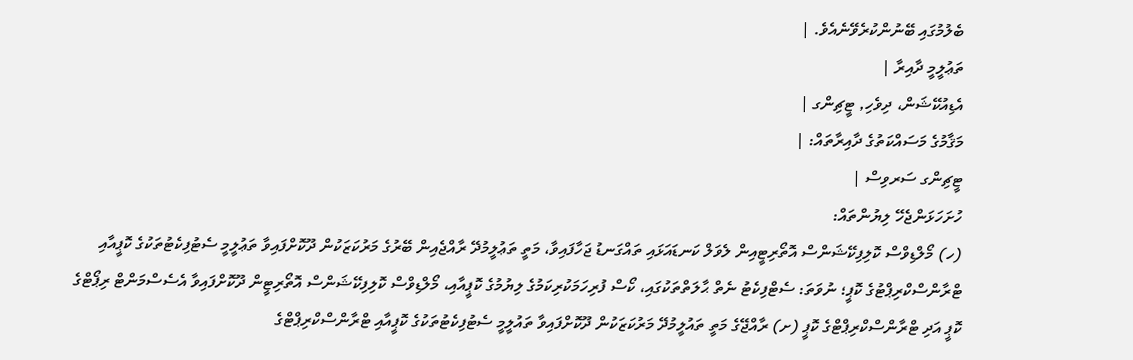ބެލުމުގައި ބޭނުންކުރެވޭނެއެވެ. |
ތަޢުލީމީ ދާއިރާ |
އެޑިއުކޭޝަން، ދިވެހި, ޓީޗިންގ |
މަޤާމުގެ މަސައްކަތުގެ ދާއިރާތައް: |
ޓީޗިންގ ސަރވިސް |
ހުށަހަޅަންޖެހޭ ލިޔުންތައް:
(ހ) މޯލްޑިވްސް ކޮލިފިކޭޝަންސް އޮތޯރިޓީއިން ލެވަލް ކަނޑައަޅައި ތައްގަނޑު ޖަހާފައިވާ، މަތީ ތަޢުލީމުދޭ ރާއްޖެއިން ބޭރުގެ މަރުކަޒަކުން ދޫކޮށްފައިވާ ތަޢުލީމީ ސެޓުފިކެޓުތަކުގެ ކޮޕީއާއި ޓްރާންސްކްރިޕްޓުގެ ކޮޕީ؛ ނުވަތަ: ސެޓްފިކެޓު ނެތް ޙާލަތްތަކުގައި، ކޯސް ފުރިހަމަކުރިކަމުގެ ލިޔުމުގެ ކޮޕީއާއި، މޯލްޑިވްސް ކޮލިފިކޭޝަންސް އޮތޯރިޓީން ދޫކޮށްފައިވާ އެސެސްމަންޓް ރިޕޯޓްގެ ކޮޕީ އަދި ޓްރާންސްކްރިޕްޓްގެ ކޮޕީ (ށ) ރާއްޖޭގެ މަތީ ތައުލީމުދޭ މަރުކަޒަކުން ދޫކޮށްފައިވާ ތައުލީމީ ސެޓުފިކެޓުތަކުގެ ކޮޕީއާއި ޓްރާންސްކްރިޕްޓްގެ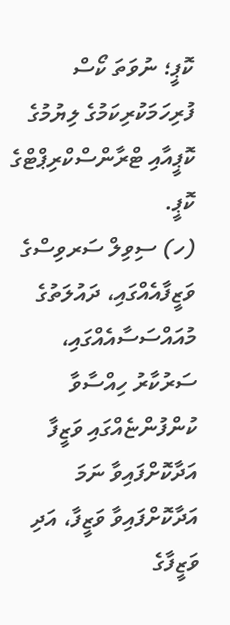ކޮޕީ؛ ނުވަތަ ކޯސް ފުރިހަމަކުރިކަމުގެ ލިޔުމުގެ ކޮޕީއާއި ޓްރާންސްކްރިޕްޓްގެ ކޮޕީ.
(ހ) ސިވިލް ސަރވިސްގެ ވަޒީފާއެއްގައި، ދައުލަތުގެ މުއައްސަސާއެއްގައި، ސަރުކާރު ހިއްސާވާ ކުންފުންޏެއްގައި ވަޒީފާ އަދާކޮށްފައިވާ ނަމަ އަދާކޮށްފައިވާ ވަޒީފާ، އަދި ވަޒީފާގެ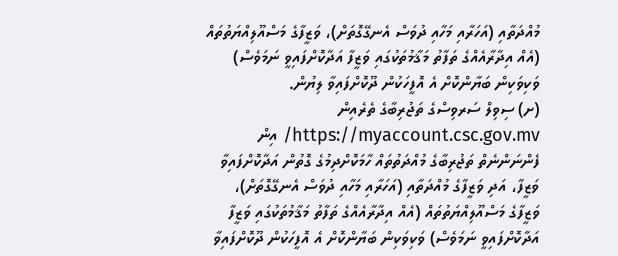މުއްދަތާއި (އަހަރާއި މަހާއި ދުވަސް އެނގޭގޮތަށް)، ވަޒީފާގެ މަސްއޫލިއްޔަތުތައް (އެއް އިދާރާއެއްގެ ތަފާތު މަޤާމުތަކުގައި ވަޒީފާ އަދާކޮށްފައިވީ ނަމަވެސް) ވަކިވަކިން ބަޔާންކޮށް އެ އޮފީހަކުން ދޫކޮށްފައިވާ ލިޔުން.
(ށ) ސިވިލް ސަރވިސްގެ ތަޖުރިބާގެ ތެރެއިން https://myaccount.csc.gov.mv/ އިން ފެންނަންނެތް ތަޖުރިބާގެ މުއްދަތުތައް ހާމަކޮށްދިމުގެ ގޮތުން އަދާކޮށްފައިވާ ވަޒީފާ، އަދި ވަޒީފާގެ މުއްދަތާއި (އަހަރާއި މަހާއި ދުވަސް އެނގޭގޮތަށް)، ވަޒީފާގެ މަސްއޫލިއްޔަތުތައް (އެއް އިދާރާއެއްގެ ތަފާތު މަޤާމުތަކުގައި ވަޒީފާ އަދާކޮށްފައިވީ ނަމަވެސް) ވަކިވަކިން ބަޔާންކޮށް އެ އޮފީހަކުން ދޫކޮށްފައިވާ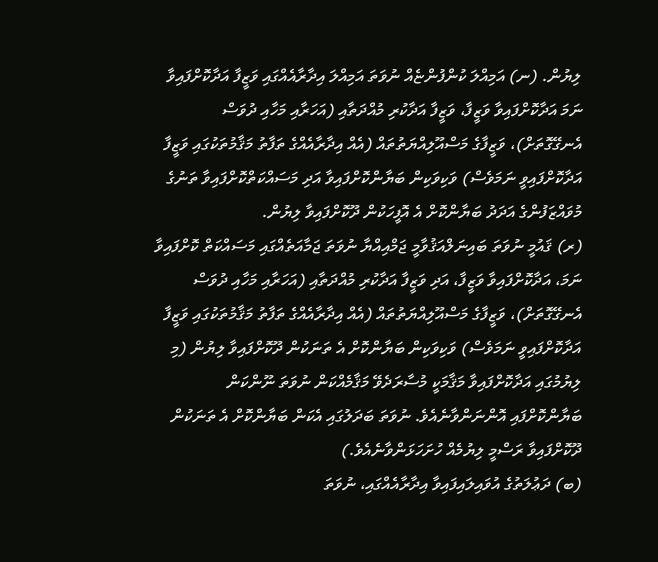ލިޔުން. (ނ) އަމިއްލަ ކުންފުންޏެއް ނުވަތަ އަމިއްލަ އިދާރާއެއްގައި ވަޒީފާ އަދާކޮށްފައިވާ ނަމަ އަދާކޮށްފައިވާ ވަޒީފާ، ވަޒީފާ އަދާކުރި މުއްދަތާއި (އަހަރާއި މަހާއި ދުވަސް އެނގޭގޮތަށް)، ވަޒީފާގެ މަސްއޫލިއްޔަތުތައް (އެއް އިދާރާއެއްގެ ތަފާތު މަޤާމުތަކުގައި ވަޒީފާ އަދާކޮށްފައިވީ ނަމަވެސް) ވަކިވަކިން ބަޔާންކޮށްފައިވާ އަދި މަސައްކަތްކޮށްފައިވާ ތަނުގެ މުވައްޒަފުންގެ އަދަދު ބަޔާންކޮށް އެ އޮފީހަކުން ދޫކޮށްފައިވާ ލިޔުން.
(ރ) ޤައުމީ ނުވަތަ ބައިނަލްއަޤުވާމީ ޖަމްއިއްޔާ ނުވަތަ ޖަމާއަތެއްގައި މަސައްކަތް ކޮށްފައިވާ ނަމަ، އަދާކޮށްފައިވާ ވަޒީފާ، އަދި ވަޒީފާ އަދާކުރި މުއްދަތާއި (އަހަރާއި މަހާއި ދުވަސް އެނގޭގޮތަށް)، ވަޒީފާގެ މަސްއޫލިއްޔަތުތައް (އެއް އިދާރާއެއްގެ ތަފާތު މަޤާމުތަކުގައި ވަޒީފާ އަދާކޮށްފައިވީ ނަމަވެސް) ވަކިވަކިން ބަޔާންކޮށް އެ ތަނަކުން ދޫކޮށްފައިވާ ލިޔުން (މި ލިޔުމުގައި އަދާކޮށްފައިވާ މަޤާމަކީ މުސާރަދެވޭ މަޤާމެއްކަން ނުވަތަ ނޫންކަން ބަޔާންކޮށްފައި އޮންނަންވާނެއެވެ. ނުވަތަ ބަދަލުގައި އެކަން ބަޔާންކޮށް އެ ތަނަކުން ދޫކޮށްފައިވާ ރަސްމީ ލިޔުމެއް ހުށަހަޅަންވާނެއެވެ.)
(ބ) ދަޢުލަތުގެ އުވައިލައިފައިވާ އިދާރާއެއްގައި، ނުވަތަ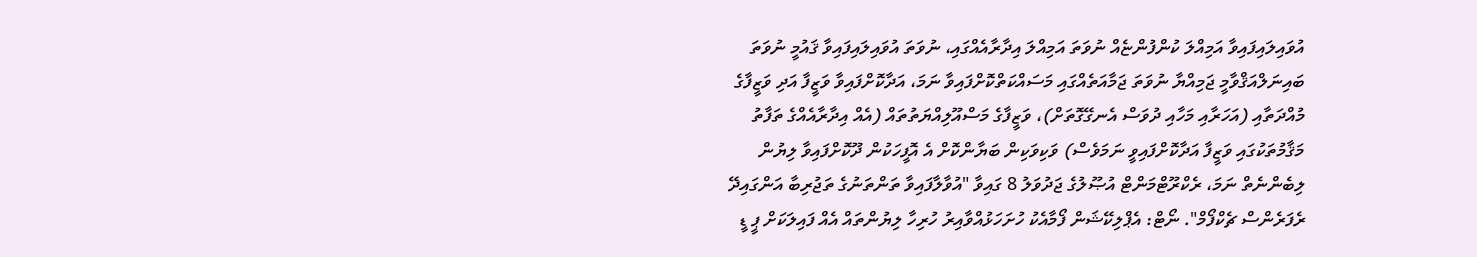އުވައިލައިފައިވާ އަމިއްލަ ކުންފުންޏެއް ނުވަތަ އަމިއްލަ އިދާރާއެއްގައި، ނުވަތަ އުވައިލައިފައިވާ ޤައުމީ ނުވަތަ ބައިނަލްއަޤްވާމީ ޖަމިއްޔާ ނުވަތަ ޖަމާއަތެއްގައި މަސައްކަތްކޮށްފައިވާ ނަމަ، އަދާކޮށްފައިވާ ވަޒީފާ އަދި ވަޒީފާގެ މުއްދަތާއި (އަހަރާއި މަހާއި ދުވަސް އެނގޭގޮތަށް)، ވަޒީފާގެ މަސްއޫލިއްޔަތުތައް (އެއް އިދާރާއެއްގެ ތަފާތު މަޤާމުތަކުގައި ވަޒީފާ އަދާކޮށްފައިވީ ނަމަވެސް) ވަކިވަކިން ބަޔާންކޮށް އެ އޮފީހަކުން ދޫކޮށްފައިވާ ލިޔުން ލިބެންނެތް ނަމަ، ރެކްރޫޓްމަންޓް އުޞޫލުގެ ޖަދުވަލު 8 ގައިވާ "އުވާލާފައިވާ ތަންތަނުގެ ތަޖުރިބާ އަންގައިދޭ ރެފަރެންސް ޗެކްފޯމް". ނޯޓް: އެޕްލިކޭޝަން ފޯމާއެކު ހުށަހަޅުއްވާއިރު ހުރިހާ ލިޔުންތައް އެއް ފައިލަކަށް ޕީ ޑީ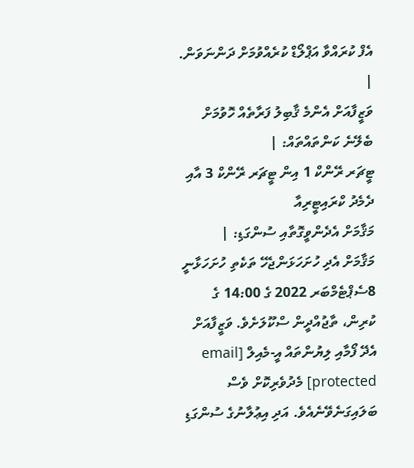އެފް ކުރައްވާ އަޕްލޯޑް ކުރެއްވުމަށް ދަންނަވަން. |
ވަޒީފާއަށް އެންމެ ޤާބިލު ފަރާތެއް ހޮވުމަށް ބެލޭނެ ކަންތައްތައް: |
ޓީޗަރ ރޭންކް 1 އިން ޓީޗަރ ރޭންކް 3 އާއި ދެމެދު ކްރައިޓީރިއާ
މަޤާމަށް އެދެންވީގޮތާއި ސުންގަޑި: |
މަޤާމަށް އެދި ހުށަހަޅަންޖެހޭ ތަކެތި ހުށަހަޅާނީ 8ސެޕްޓެމްބަރ 2022 ގެ 14:00 ގެ ކުރިން، ތާޖުއްދީން ސްކޫލަށެވެ. ވަޒީފާއަށް އެދޭ ފޯމާއި ލިޔުންތައް އީ-މެއިލް [email protected] މެދުވެރިކޮށް ވެސް ބަލައިގަނެވޭނެއެވެ. އަދި އިޢުލާނުގެ ސުންގަޑި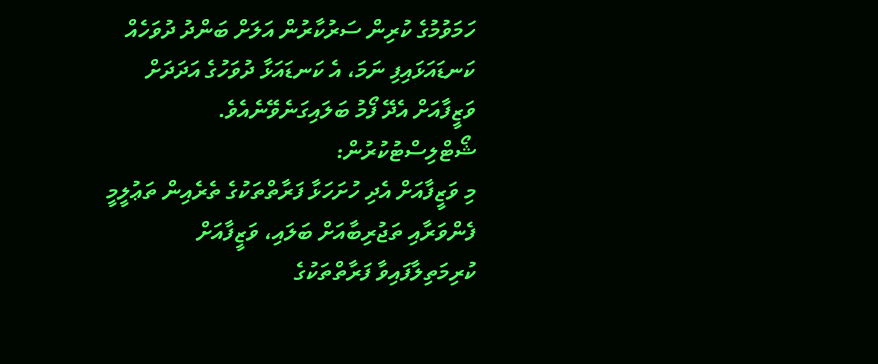ހަމަވުމުގެ ކުރިން ސަރުކާރުން އަލަށް ބަންދު ދުވަހެއް ކަނޑައަޅައިފި ނަމަ، އެ ކަނޑައަޅާ ދުވަހުގެ އަދަދަށް ވަޒީފާއަށް އެދޭ ފޯމު ބަލައިގަނެވޭނެއެވެ.
ޝޯޓްލިސްޓުކުރުން:
މި ވަޒީފާއަށް އެދި ހުށަހަޅާ ފަރާތްތަކުގެ ތެރެއިން ތަޢުލީމީ ފެންވަރާއި ތަޖުރިބާއަށް ބަލައި، ވަޒީފާއަށް ކުރިމަތިލާފައިވާ ފަރާތްތަކުގެ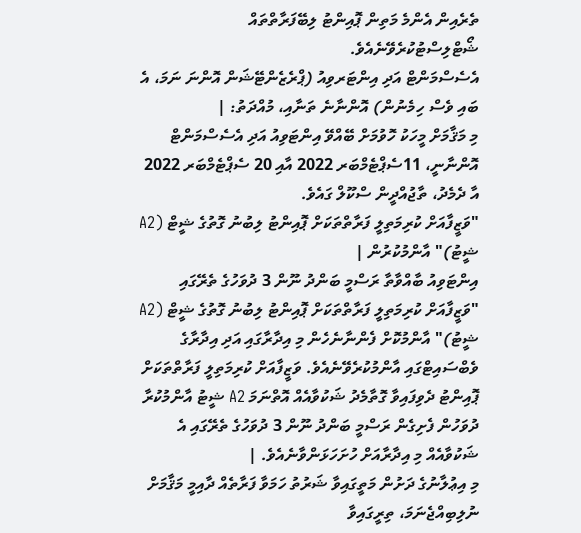ތެރެއިން އެންމެ މަތިން ޕޮއިންޓު ލިބޭފަރާތްތައް ޝޯޓްލިސްޓުކުރެވޭނެއެވެ.
އެސެސްމަންޓް އަދި އިންޓަރވިއު (ޕްރެޒެންޓޭޝަން އޮންނަ ނަމަ، އެ ބައި ވެސް ހިމެނުން) އޮންނާނެ ތަނާއި، މުއްދަތު: |
މި މަޤާމަށް މީހަކު ހޮވުމަށް ބޭއްވޭ އިންޓަވިއު އަދި އެސެސްމަންޓް އޮންނާނީ، 11ސެޕްޓެމްބަރ 2022 އާއި 20 ސެޕްޓެމްބަރ 2022 އާ ދެމެދު، ތާޖުއްދީން ސްކޫލް ގައެވެ.
"ވަޒީފާއަށް ކުރިމަތިލީ ފަރާތްތަކަށް ޕޮއިންޓު ލިބުނު ގޮތުގެ ޝީޓް (A2 ޝީޓު)" އާންމުކުރުން |
އިންޓަވިއު ބާއްވާތާ ރަސްމީ ބަންދު ނޫން 3 ދުވަހުގެ ތެރޭގައި "ވަޒީފާއަށް ކުރިމަތިލީ ފަރާތްތަކަށް ޕޮއިންޓު ލިބުނު ގޮތުގެ ޝީޓް (A2 ޝީޓު)" އާންމުކޮށް ފެންނާނެހެން މި އިދާރާގައި އަދި އިދާރާގެ ވެބްސައިޓްގައި އާންމުކުރެވޭނެއެވެ. ވަޒީފާއަށް ކުރިމަތިލީ ފަރާތްތަކަށް ޕޮއިންޓު ދެވިފައިވާ ގޮތާމެދު ޝަކުވާއެއް އޮތްނަމަ A2 ޝީޓު އާންމުކުރާ ދުވަހުން ފެށިގެން ރަސްމީ ބަންދު ނޫން 3 ދުވަހުގެ ތެރޭގައި އެ ޝަކުވާއެއް މި އިދާރާއަށް ހުށަހަޅަންވާނެއެވެ. |
މި އިޢުލާނުގެ ދަށުން މަތީގައިވާ ޝަރުތު ހަމަވާ ފަރާތެއް ދާއިމީ މަޤާމަށް ނުލިބިއްޖެނަމަ، ތިރީގައިވާ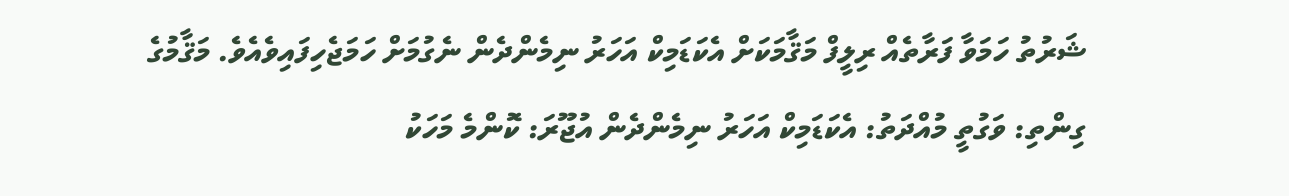ޝަރުތު ހަމަވާ ފަރާތެއް ރިލީފް މަޤާމަކަށް އެކަޑަމިކް އަހަރު ނިމެންދެން ނެގުމަށް ހަމަޖެހިފައިވެއެވެ. މަޤާމުގެ ގިންތި: ވަގުތީ މުއްދަތު: އެކަޑަމިކް އަހަރު ނިމެންދެން އުޖޫރަ: ކޮންމެ މަހަކު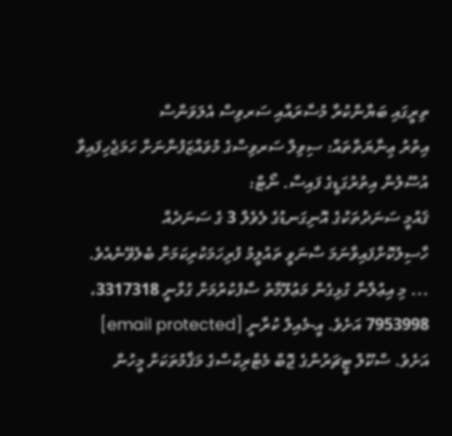ތިރީގައި ބަޔާންކުރާ މުސާރައާއި ސަރވިސް އެލަވަންސް
އިތުރު ޢިނާޔަތްތައް: ސިވިލް ސަރވިސްގެ މުވައްޒަފުންނަށް ހަމަޖެހިފައިވާ އުސޫލުން އިތުރުގަޑީގެ ފައިސާ. ނޯޓް:
ޤައުމީ ސަނަދުތަކުގެ އޮނިގަނޑުގެ ލެވެލް 3 ގެ ސަނަދެއް ހާސިލުކޮށްފައިވާނަމަ ސާނަވީ ތައުލީމު ފުރިހަމަކުރިކަމަށް ބެލެވޭނެއެވެ. ... މި އިޢުލާނާ ގުޅިގެން މަޢުލޫމާތު ސާފުކުރުމަށް ގުޅާނީ 3317318، 7953998 އަށެވެ. އީ-މެއިލް ކުރާނީ [email protected] އަށެވެ. ސްކޫލް ޓީޗަރުންގެ ޖޮބް މެޓްރިކްސްގެ މަޤާމުތަކަށް މީހުން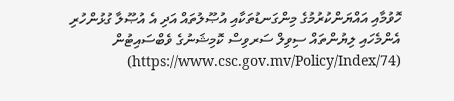ހޮވުމާއި އައްޔަންކުރުމުގެ މިންގަނޑުތަކާއި އުޞޫލުތައް އަދި އެ އުޞޫލާ ގުޅުންހުރި އެންމެހައި ލިޔުންތައް ސިވިލް ސަރވިސް ކޮމިޝަނުގެ ވެބްސައިޓުން (https://www.csc.gov.mv/Policy/Index/74)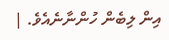އިން ލިބެން ހުންނާނެއެވެ. |